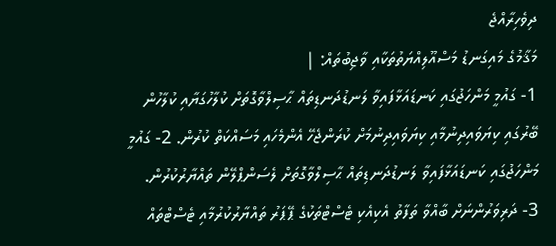ދިވެހިރާއްޖެ
މަޤާމުގެ މައިގަނޑު މަސްއޫލިއްޔަތުތަކާއި ވާޖިބުތައް: |
1- ގައުމީ މަންހަޖުގައި ކަނޑައަޅާފައިވާ ލަނޑުދަނޑިތައް ޙާސިލްވާގޮތަށް ކުލާހުގަޔާއި ކުލާހުން ބޭރުގައި ކިޔަވައިދިނުމާއި ކިޔަވައިދިނުމަށް ކުރަންޖެހޭ އެންމެހައި މަސައްކަތް ކުރުން. 2- ގައުމީ މަންހަޖުގައި ކަނޑައަޅާފައިވާ ލަނޑުދަނޑިތައް ޙާސިލްވާގޮތަށް ލެސަންޕްލޭން ތައްޔާރުކުރުން. 3- ދަރިވަރުންނަށް ބާއްވާ ތަފާތު އެކިއެކި ޓެސްޓްތަކުގެ ޕޭޕަރު ތައްޔާރުކުރުމާއި ޓެސްޓްތައް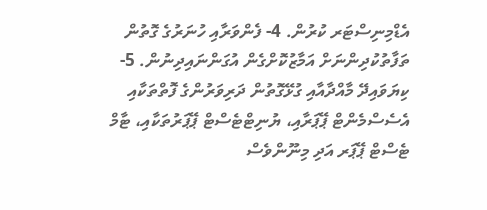އެޑްމިނިސްޓަރ ކުރުން. 4- ފެންވަރާއި ހުނަރުގެ ގޮތުން ތަފާތުކުދިންނަށް އަމާޒުކޮށްގެން އުގަންނައިދިނުން. 5- ކިޔަވައިދޭ މާއްދާއާއި ގުޅޭގޮތުން ދަރިވަރުންގެ ފޮތްތަކާއި އެސެސްމެންޓް ޕޭޕަރާއި، ޔުނިޓްޓެސްޓް ޕޭޕަރުތަކާއި، ޓާމް ޓެސްޓް ޕޭޕަރ އަދި މިނޫންވެސް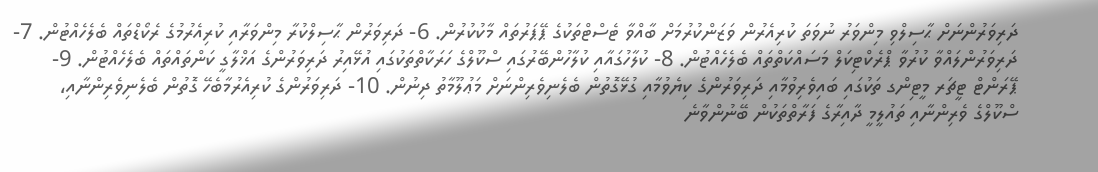ދަރިވަރުންނަށް ޙާސިލްވި މިންވަރު ނުވަތަ ކުރިއެރުން ވަޒަންކުރުމަށް ބާއްވާ ޓެސްޓްތަކުގެ ޕޭޕަރުތައް މާކުކުރުން. 6- ދަރިވަރުން ޙާސިލްކުރާ މިންވަރާއި ކުރިއެރުމުގެ ރެކޯޑްތައް ބެލެހެއްޓުން. 7- ދަރިވަރުންލައްވާ ކުރުވާ ޕްރެކްޓިކަލް މަސައްކަތްތައް ބެލެހެއްޓުން. 8- ކުލާހުގައާއި ކުލާހުންބޭރުގައި ސްކޫލްގެ ހަރަކާތްތަކުގައި އުޅޭއިރު ދަރިވަރުންގެ އަޚްލާގީ ކަންތައްތައް ބެލެހެއްޓުން. 9- ޕޭރަންޓް ޓީޗަރ މީޓިންގ ތަކުގައި ބައިވެރިވުމާއި ދަރިވަރުންގެ ކިޔެވުމާއި ގުޅޭގޮތުން ބެލެނިވެރިންނަށް މަޢުލޫމާތު ދިނުން. 10- ދަރިވަރުންގެ ކުރިއެރުމާބެހޭ ގޮތުން ބެލެނިވެރިންނާއި، ސްކޫލްގެ ވެރިންނާއި ތައުލީމީ ދާއިރާގެ ފަރާތްތަކުން ބޭނުންވާނެ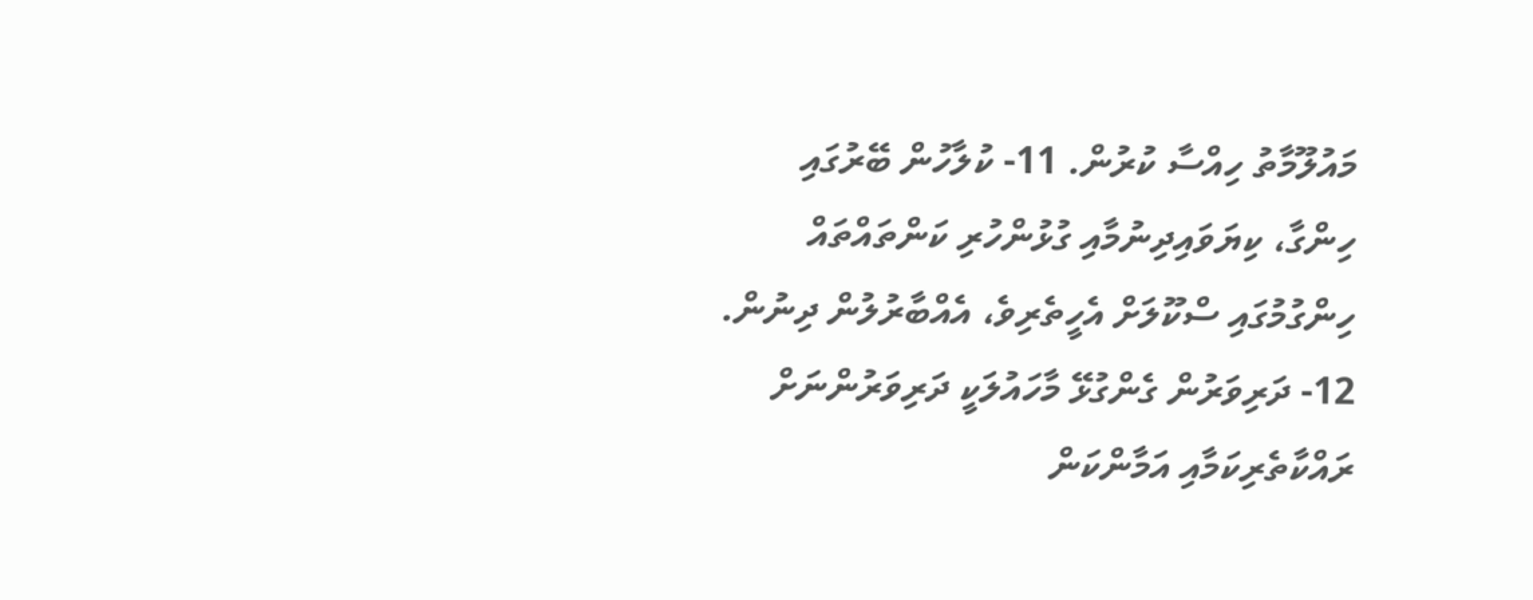މައުލޫމާތު ހިއްސާ ކުރުން. 11- ކުލާހުން ބޭރުގައި ހިންގާ، ކިޔަވައިދިނުމާއި ގުޅުންހުރި ކަންތައްތައް ހިންގުމުގައި ސްކޫލަށް އެހީތެރިވެ، އެއްބާރުލުން ދިނުން. 12- ދަރިވަރުން ގެންގުޅޭ މާހައުލަކީ ދަރިވަރުންނަށް ރައްކާތެރިކަމާއި އަމާންކަން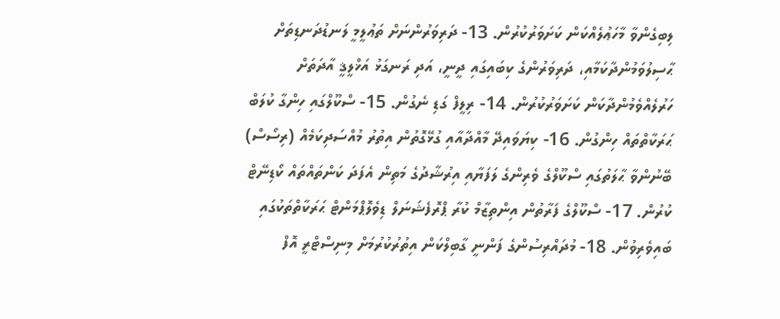ލިބިގެންވާ މާހަޢުލެއްކަން ކަށަވަރުކުރުން. 13- ދަރިވަރުންނަށް ތަޢުލީމީ ލަނޑުދަނޑިތަށް ޙާސިލުވަމުންދާކަމާއި، ދަރިވަރުންގެ ކިބައިގައި ދީނީ، އަދި ރަނގަޅު އަޚްލީޤީ އާދަތަށް ހަރުލެއްވެމުންދާކަން ކަށަވަރުކުރުން. 14- ރިލީފް ގަޑި ނެގުން. 15- ސްކޫލްގައި ހިންގާ ކުލަބް ޙަރަކާތްތައް ހިންގުން. 16- ކިޔަވައިދޭ މާއްދާއާއި ގުޅޭގޮތުން އިތުރު މުއްސަދިކަމެއް (ރިސޯސް) ބޭނުންވާ ޙާލަތުގައި ސްކޫލްގެ ވެރިންގެ ލަފަޔާއި އިރުޝާދުގެ މަތިން އެފަދަ ކަންތައްތައް ކޯޑިނޭޓް ކުރުން. 17- ސްކޫލްގެ ފަރާތުން އިންތިޒާމް ކުރާ ޕްރޮފެޝަނަލް ޑިވެލޮޕްމަންޓް ޙަރަކާތްތަކުގައި ބައިވެރިވުން. 18- މުދައްރިސުންގެ ފަންނީ ގާބިލްކަން އިތުރުކުރުމަށް މިނިސްޓްރީ އޮފް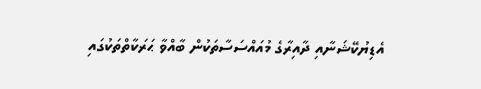އެޑިޔުކޭޝަނާއި ދާއިރާގެ މުއައްސަސާތަކުން ބާއްވާ ޙަރަކާތްތަކުގައި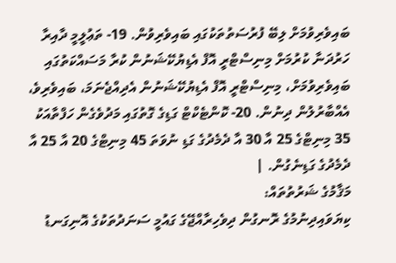ބައިވެރިވުމަށް ލިބޭ ފުރުސަތުތަކުގައި ބައިވެރިވުން. 19- ތަޢުލީމީ ދާއިރާ ހަރުދަނާ ކުރުމަށް މިނިސްޓްރީ އޮފް އެޑިޔުކޭޝަނުން ކުރާ މަސައްކަތުގައި ބައިވެރިވުމަށް، މިނިސްޓްރީ އޮފް އެޑިޔުކޭޝަނުން އެދިއްޖެނަމަ، ބައިވެރިވެ، އެއްބާރުލުން ދިނުން. 20- ކޮންޓެކްޓް ގަޑިގެ ގޮތުގައި މަދުވެގެން ހަފްތާއަކު 35 މިނިޓްގެ 25 އާ 30 އާ ދެމެދުގެ ގަޑި ނުވަތަ 45 މިނިޓްގެ 20 އާ 25 އާ ދެމެދުގެ ގަޑިނެގުން. |
މަޤާމުގެ ޝަރުތުތައް:
ކިޔަވައިދިނުމުގެ ރޮނގުން ދިވެހިރާއްޖޭގެ ގައުމީ ސަނަދުތަކުގެ އޮނިގަނޑު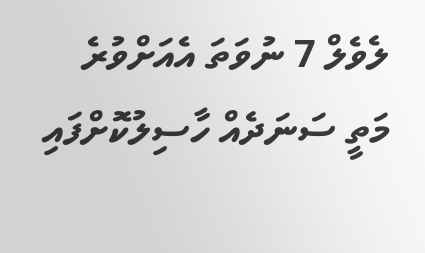ލެވެލް 7 ނުވަތަ އެއަށްވުރެ މަތީ ސަނަދެއް ހާސިލުކޮށްފައި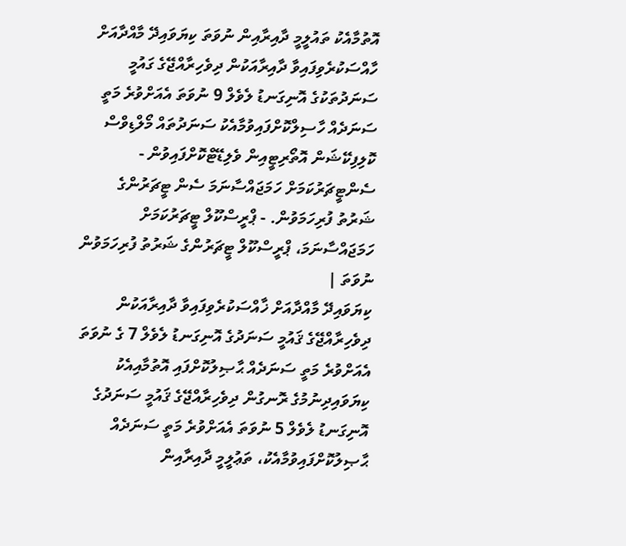އޮތުމާއެކު ތައުލީމީ ދާއިރާއިން ނުވަތަ ކިޔަވައިދޭ މާއްދާއަށް ހާއްސަކުރެވިފައިވާ ދާއިރާއަކުން ދިވެހިރާއްޖޭގެ ގައުމީ ސަނަދުތަކުގެ އޮނިގަނޑު ލެވެލް 9 ނުވަތަ އެއަށްވުރެ މަތީ ސަނަދެއް ހާސިލްކޮށްފައިވުމާއެކު ސަނަދުތައް މޯލްޑިވްސް ކޮލިފިކޭޝަން އޮތޯރިޓީއިން ވެލިޑޭޓްކޮށްފައިވުން - ސެންޓީޗަރުކަމަށް ހަމަޖައްސާނަމަ ސެން ޓީޗަރުންގެ ޝަރުތު ފުރިހަމަވުން. - ޕްރީސްކޫލް ޓީޗަރުކަމަށް ހަމަޖައްސާނަމަ، ޕްރީސްކޫލް ޓީޗަރުންގެ ޝަރުތު ފުރިހަމަވުން ނުވަތަ |
ކިޔަވައިދޭ މާއްދާއަށް ޚާއްސަކުރެވިފައިވާ ދާއިރާއަކުން ދިވެހިރާއްޖޭގެ ޤައުމީ ސަނަދުގެ އޮނިގަނޑު ލެވެލް 7 ގެ ނުވަތަ އެއަށްވުރެ މަތީ ސަނަދެއް ޙާޞިލުކޮށްފައި އޮތުމާއިއެކު ކިޔަވައިދިނުމުގެ ރޮނގުން ދިވެހިރާއްޖޭގެ ޤައުމީ ސަނަދުގެ އޮނިގަނޑު ލެވެލް 5 ނުވަތަ އެއަށްވުރެ މަތީ ސަނަދެއް ޙާޞިލުކޮށްފައިވުމާއެކު، ތަޢުލީމީ ދާއިރާއިން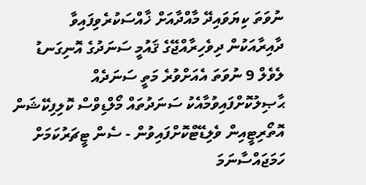ނުވަތަ ކިޔަވައިދޭ މާއްދާއަށް ޚާއްސަކުރެވިފައިވާ ދާއިރާއަކުން ދިވެހިރާއްޖޭގެ ޤައުމީ ސަނަދުގެ އޮނިގަނޑު ލެވެލް 9 ނުވަތަ އެއަށްވުރެ މަތީ ސަނަދެއް ޙާޞިލުކޮށްފައިވުމާއެކު ސަނަދުތައް މޯލްޑިވްސް ކޮލިފިކޭޝަން އޮތޯރިޓީއިން ވެލިޑޭޓްކޮށްފައިވުން - ސެން ޓީޗަރުކަމަށް ހަމަޖައްސާނަމަ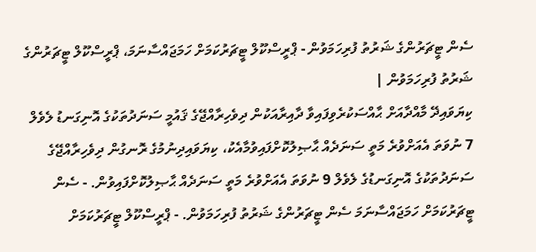ސެން ޓީޗަރުންގެ ޝަރުތު ފުރިހަމަވުން - ޕްރީސްކޫލް ޓީޗަރުކަމަށް ހަމަޖައްސާނަމަ، ޕްރީސްކޫލް ޓީޗަރުންގެ ޝަރުތު ފުރިހަމަވުން |
ކިޔަވައިދޭ މާއްދާއަށް ޙާއްސަކުރެވިފައިވާ ދާއިރާއަކުން ދިވެހިރާއްޖޭގެ ޤައުމީ ސަނަދުތަކުގެ އޮނިގަނޑު ލެވެލް 7 ނުވަތަ އެއަށްވުރެ މަތީ ސަނަދެއް ޙާޞިލުކޮށްފައިވުމާއެކު، ކިޔަވައިދިނުމުގެ ރޮނގުން ދިވެހިރާއްޖޭގެ ސަނަދުތަކުގެ އޮނިގަނޑުގެ ލެވެލް 9 ނުވަތަ އެއަށްވުރެ މަތީ ސަނަދެއް ޙާޞިލުކޮށްފައިވުން. - ސެން ޓީޗަރުކަމަށް ހަމަޖައްސާނަމަ ސެން ޓީޗަރުންގެ ޝަރުތު ފުރިހަމަވުން. - ޕްރީސްކޫލް ޓީޗަރުކަމަށް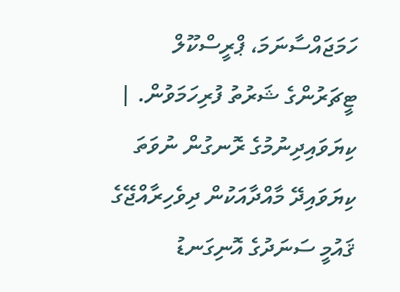ހަމަޖައްސާނަމަ، ޕްރީސްކޫލް ޓީޗަރުންގެ ޝަރުތު ފުރިހަމަވުން. |
ކިޔަވައިދިނުމުގެ ރޮނގުން ނުވަތަ ކިޔަވައިދޭ މާއްދާއަކުން ދިވެހިރާއްޖޭގެ ޤައުމީ ސަނަދުގެ އޮނިގަނޑު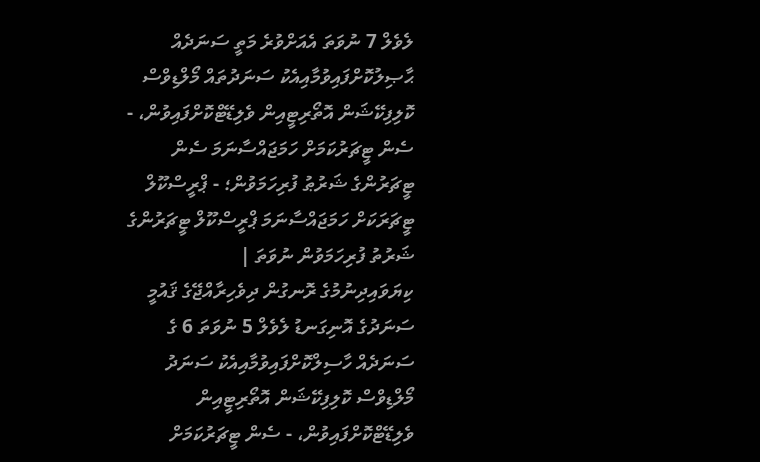ލެވެލް 7 ނުވަތަ އެއަށްވުރެ މަތީ ސަނަދެއް ޙާޞިލުކޮށްފައިވުމާއިއެކު ސަނަދުތައް މޯލްޑިވްސް ކޮލިފިކޭޝަން އޮތޯރިޓީއިން ވެލިޑޭޓްކޮށްފައިވުން، - ސެން ޓީޗަރުކަމަށް ހަމަޖައްސާނަމަ ސެން ޓީޗަރުންގެ ޝަރުޠު ފުރިހަމަވުން؛ - ޕްރީސްކޫލް ޓީޗަރަކަށް ހަމަޖައްސާނަމަ ޕްރީސްކޫލް ޓީޗަރުންގެ ޝަރުތު ފުރިހަމަވުން ނުވަތަ |
ކިޔަވައިދިނުމުގެ ރޮނގުން ދިވެހިރާއްޖޭގެ ޤައުމީ ސަނަދުގެ އޮނިގަނޑު ލެވެލް 5 ނުވަތަ 6 ގެ ސަނަދެއް ހާސިލްކޮށްފައިވުމާއިއެކު ސަނަދު މޯލްޑިވްސް ކޮލިފިކޭޝަން އޮތޯރިޓީއިން ވެލިޑޭޓްކޮށްފައިވުން، - ސެން ޓީޗަރުކަމަށް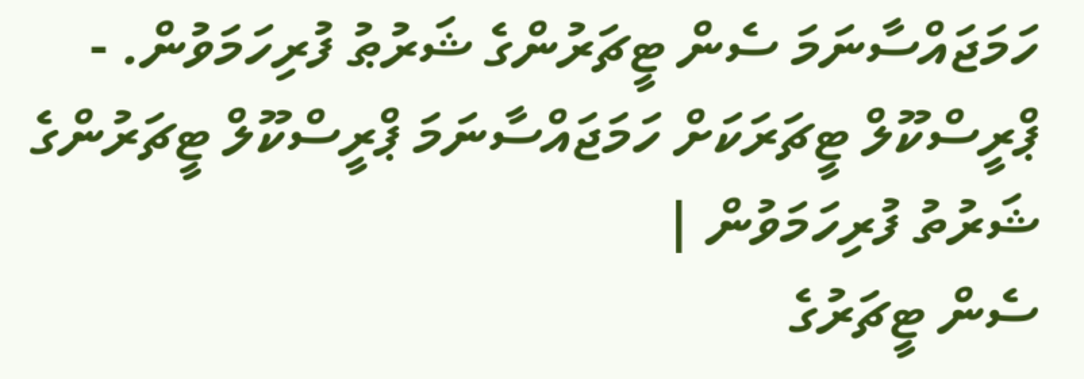ހަމަޖައްސާނަމަ ސެން ޓީޗަރުންގެ ޝަރުޠު ފުރިހަމަވުން. - ޕްރީސްކޫލް ޓީޗަރަކަށް ހަމަޖައްސާނަމަ ޕްރީސްކޫލް ޓީޗަރުންގެ ޝަރުތު ފުރިހަމަވުން |
ސެން ޓީޗަރުގެ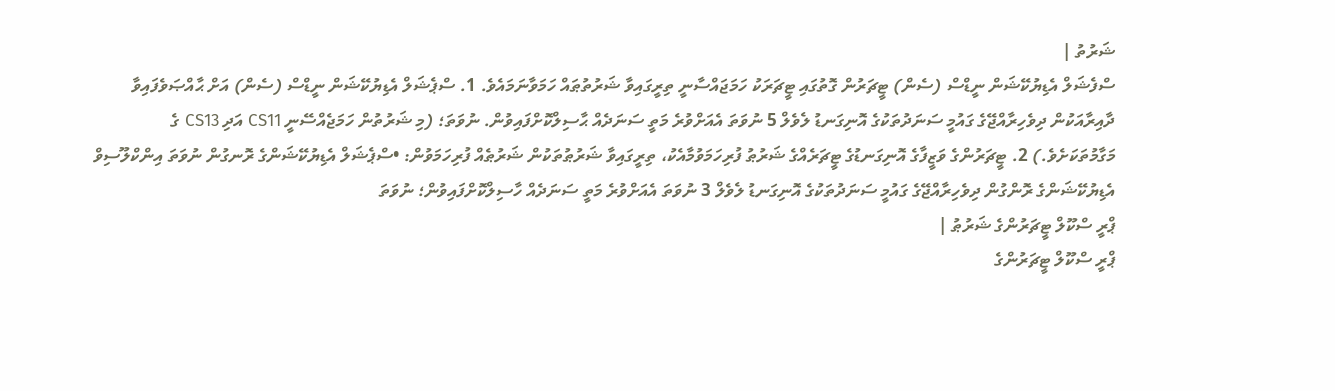ޝަރުތު |
ސްފެޝަލް އެޑިޔުކޭޝަން ނީޑްސް (ސެން) ޓީޗަރުން ގޮތުގައި ޓީޗަރަކު ހަމަޖައްސާނީ ތިރީގައިވާ ޝަރުތުޠައް ހަމަވާނަމައެވެ. 1. ސްޕެޝަލް އެޑިޔުކޭޝަން ނީޑްސް (ސެން) އަށް ޙާއްޞަވެފައިވާ ދާއިރާއަކުން ދިވެހިރާއްޖޭގެ ގައުމީ ސަނަދުތަކުގެ އޮނިގަނޑު ލެވެލް 5 ނުވަތަ އެއަށްވުރެ މަތީ ސަނަދެއް ޙާސިލްކޮށްފައިވުން. ނުވަތަ؛ (މި ޝަރުތުން ހަމަޖެއްސޭނީ CS11 އަދި CS13 ގެ މަގާމުތަކަށެވެ.) 2. ޓީޗަރުންގެ ވަޒީފާގެ އޮނިގަނޑުގެ ޓީޗަރެއްގެ ޝަރުޠު ފުރިހަމަވުމާއެކު، ތިރީގައިވާ ޝަރުޠުތަކުން ޝަރުޠެއް ފުރިހަމަވުން: •ސްޕެޝަލް އެޑިޔުކޭޝަންގެ ރޮނގުން ނުވަތަ އިންކްލޫސިވް އެޑިޔުކޭޝަންގެ ރޮންގުން ދިވެހިރާއްޖޭގެ ގައުމީ ސަނަދުތަކުގެ އޮނިގަނޑު ލެވެލް 3 ނުވަތަ އެއަށްވުރެ މަތީ ސަނަދެއް ހާސިލްކޮށްފައިވުން؛ ނުވަތަ
ޕްރީ ސްކޫލް ޓީޗަރުންގެ ޝަރުޠު |
ޕްރީ ސްކޫލް ޓީޗަރުންގެ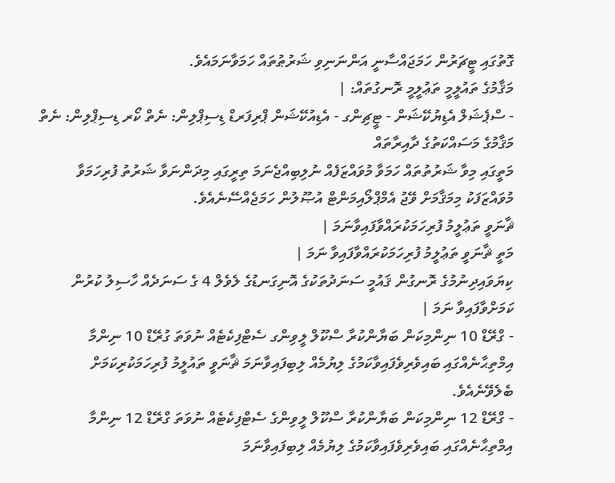ގޮތުގައި ޓީޗަރުން ހަމަޖައްސާނީ އަންނަނިވި ޝަރުޠުތައް ހަމަވާނަމައެވެ.
މަޤާމުގެ ތައުލީމީ ތަޢުލީމީ ރޮނގުތައް: |
- ސްޕެޝަލް އެޑިޔުކޭޝަން - ޓީޗިންގ - އެޑިއުކޭޝަން ޕްރިފަރޑް ޑިސިޕްލިން: ނެތް ކޯރ ޑިސިޕްލިން: ނެތް މަޤާމުގެ މަސައްކަތުގެ ދާއިރާތައް
މަތީގައި މިވާ ޝަރުތުތައް ހަމަވާ މުވައްޒަފެއް ނުލިބިއްޖެނަމަ ތިރީގައި މިދަންނަވާ ޝަރުތު ފުރިހަމަވާ މުވައްޒަފަކު މިމަޤާމަށް ވޭޖު އެމްޕްލޯއިމަންޓް އުޞޫލުން ހަމަޖެއްސޭނެއެވެ.
ޘާނަވީ ތަޢުލީމު ފުރިހަމަކުރައްވާފައިވާނަމަ |
މަތީ ޘާނަވީ ތަޢުލީމު ފުރިހަމަކުރައްވާފައިވާ ނަމަ |
ކިޔަވައިދިނުމުގެ ރޮނގުން ޤައުމީ ސަނަދުތަކުގެ އޮނިގަނޑުގެ ލެވެލް 4 ގެ ސަނަދެއް ހާސިލު ކުރުން ކަމަށްވާފައިވާ ނަމަ |
- ގްރޭޑް 10 ނިންމިކަން ބަޔާންކުރާ ސްކޫލް ލީވިންގ ސެޓްފިކެޓެއް ނުވަތަ ގުރޭޑް 10 ނިންމާ އިމްތިޙާނެއްގައި ބައިވެރިވެފައިވާކަމުގެ ލިޔުމެއް ލިބިފައިވާނަމަ ޘާނަވީ ތައުލީމު ފުރިހަމަކުރިކަމަށް ބެލެވޭނެއެވެ.
- ގްރޭޑް 12 ނިންމިކަން ބަޔާންކުރާ ސްކޫލް ލީވިންގެ ސެޓްފިކެޓެއް ނުވަތަ ގްރޭޑް 12 ނިންމާ އިމްތިޙާނެއްގައި ބައިވެރިވެފައިވާކަމުގެ ލިޔުމެއް ލިބިފައިވާނަމަ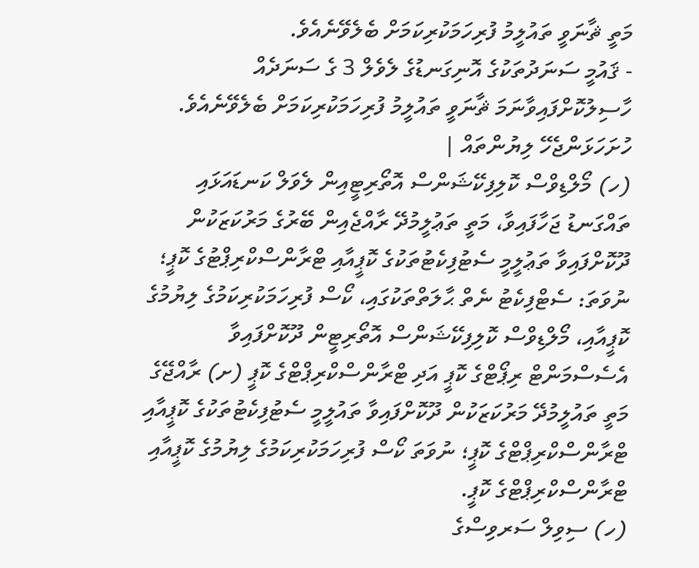މަތީ ޘާނަވީ ތައުލީމު ފުރިހަމަކުރިކަމަށް ބެލެވޭނެއެވެ.
- ޤައުމީ ސަނަދުތަކުގެ އޮނިގަނޑުގެ ލެވެލް 3 ގެ ސަނަދެއް ހާސިލުކޮށްފައިވާނަމަ ޘާނަވީ ތައުލީމު ފުރިހަމަކުރިކަމަށް ބެލެވޭނެއެވެ.
ހުށަހަޅަންޖެހޭ ލިޔުންތައް |
(ހ) މޯލްޑިވްސް ކޮލިފިކޭޝަންސް އޮތޯރިޓީއިން ލެވަލް ކަނޑައަޅައި ތައްގަނޑު ޖަހާފައިވާ، މަތީ ތަޢުލީމުދޭ ރާއްޖެއިން ބޭރުގެ މަރުކަޒަކުން ދޫކޮށްފައިވާ ތަޢުލީމީ ސެޓުފިކެޓުތަކުގެ ކޮޕީއާއި ޓްރާންސްކްރިޕްޓުގެ ކޮޕީ؛ ނުވަތަ: ސެޓްފިކެޓު ނެތް ޙާލަތްތަކުގައި، ކޯސް ފުރިހަމަކުރިކަމުގެ ލިޔުމުގެ ކޮޕީއާއި، މޯލްޑިވްސް ކޮލިފިކޭޝަންސް އޮތޯރިޓީން ދޫކޮށްފައިވާ އެސެސްމަންޓް ރިޕޯޓްގެ ކޮޕީ އަދި ޓްރާންސްކްރިޕްޓްގެ ކޮޕީ (ށ) ރާއްޖޭގެ މަތީ ތައުލީމުދޭ މަރުކަޒަކުން ދޫކޮށްފައިވާ ތައުލީމީ ސެޓުފިކެޓުތަކުގެ ކޮޕީއާއި ޓްރާންސްކްރިޕްޓްގެ ކޮޕީ؛ ނުވަތަ ކޯސް ފުރިހަމަކުރިކަމުގެ ލިޔުމުގެ ކޮޕީއާއި ޓްރާންސްކްރިޕްޓްގެ ކޮޕީ.
(ހ) ސިވިލް ސަރވިސްގެ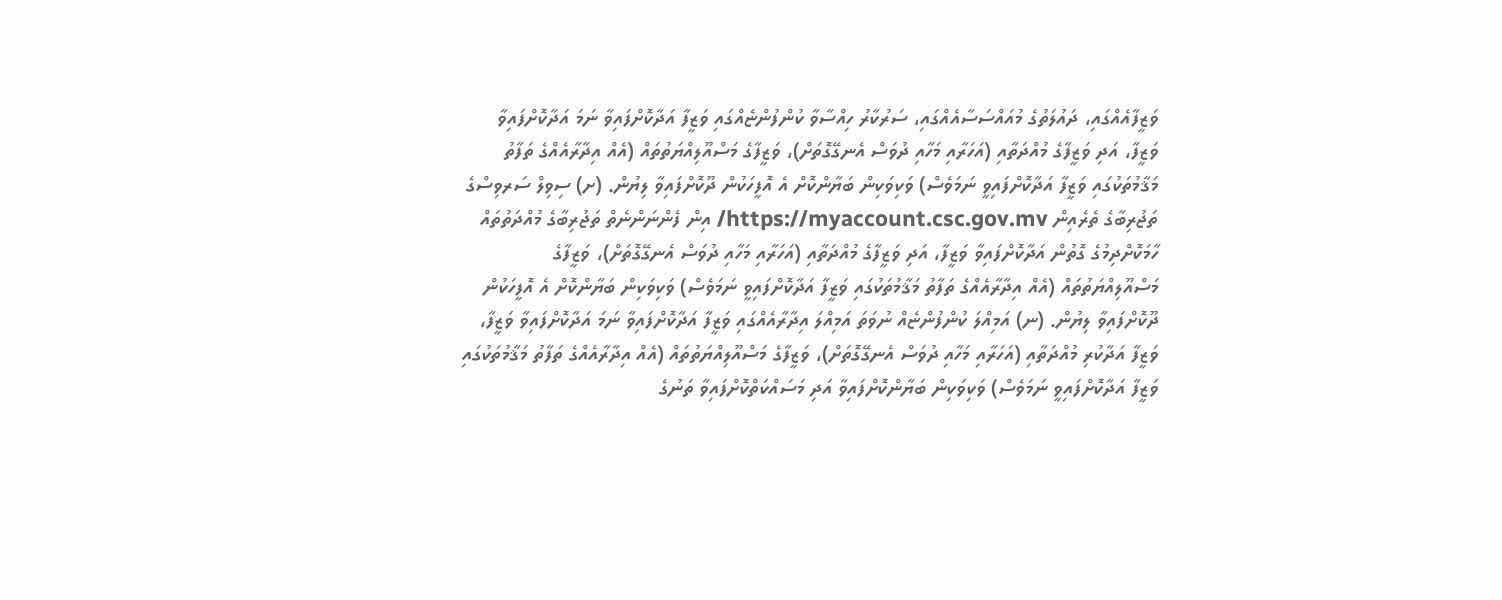ވަޒީފާއެއްގައި، ދައުލަތުގެ މުއައްސަސާއެއްގައި، ސަރުކާރު ހިއްސާވާ ކުންފުންޏެއްގައި ވަޒީފާ އަދާކޮށްފައިވާ ނަމަ އަދާކޮށްފައިވާ ވަޒީފާ، އަދި ވަޒީފާގެ މުއްދަތާއި (އަހަރާއި މަހާއި ދުވަސް އެނގޭގޮތަށް)، ވަޒީފާގެ މަސްއޫލިއްޔަތުތައް (އެއް އިދާރާއެއްގެ ތަފާތު މަޤާމުތަކުގައި ވަޒީފާ އަދާކޮށްފައިވީ ނަމަވެސް) ވަކިވަކިން ބަޔާންކޮށް އެ އޮފީހަކުން ދޫކޮށްފައިވާ ލިޔުން. (ށ) ސިވިލް ސަރވިސްގެ ތަޖުރިބާގެ ތެރެއިން https://myaccount.csc.gov.mv/ އިން ފެންނަންނެތް ތަޖުރިބާގެ މުއްދަތުތައް ހާމަކޮށްދިމުގެ ގޮތުން އަދާކޮށްފައިވާ ވަޒީފާ، އަދި ވަޒީފާގެ މުއްދަތާއި (އަހަރާއި މަހާއި ދުވަސް އެނގޭގޮތަށް)، ވަޒީފާގެ މަސްއޫލިއްޔަތުތައް (އެއް އިދާރާއެއްގެ ތަފާތު މަޤާމުތަކުގައި ވަޒީފާ އަދާކޮށްފައިވީ ނަމަވެސް) ވަކިވަކިން ބަޔާންކޮށް އެ އޮފީހަކުން ދޫކޮށްފައިވާ ލިޔުން. (ނ) އަމިއްލަ ކުންފުންޏެއް ނުވަތަ އަމިއްލަ އިދާރާއެއްގައި ވަޒީފާ އަދާކޮށްފައިވާ ނަމަ އަދާކޮށްފައިވާ ވަޒީފާ، ވަޒީފާ އަދާކުރި މުއްދަތާއި (އަހަރާއި މަހާއި ދުވަސް އެނގޭގޮތަށް)، ވަޒީފާގެ މަސްއޫލިއްޔަތުތައް (އެއް އިދާރާއެއްގެ ތަފާތު މަޤާމުތަކުގައި ވަޒީފާ އަދާކޮށްފައިވީ ނަމަވެސް) ވަކިވަކިން ބަޔާންކޮށްފައިވާ އަދި މަސައްކަތްކޮށްފައިވާ ތަނުގެ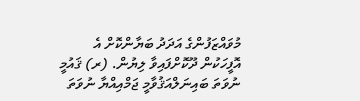މުވައްޒަފުންގެ އަދަދު ބަޔާންކޮށް އެ އޮފީހަކުން ދޫކޮށްފައިވާ ލިޔުން. (ރ) ޤައުމީ ނުވަތަ ބައިނަލްއަޤުވާމީ ޖަމްއިއްޔާ ނުވަތަ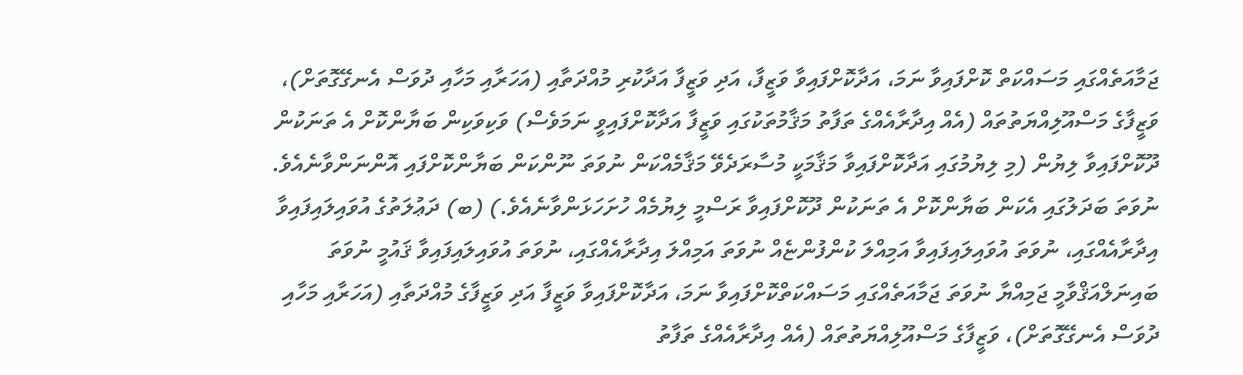ޖަމާއަތެއްގައި މަސައްކަތް ކޮށްފައިވާ ނަމަ، އަދާކޮށްފައިވާ ވަޒީފާ، އަދި ވަޒީފާ އަދާކުރި މުއްދަތާއި (އަހަރާއި މަހާއި ދުވަސް އެނގޭގޮތަށް)، ވަޒީފާގެ މަސްއޫލިއްޔަތުތައް (އެއް އިދާރާއެއްގެ ތަފާތު މަޤާމުތަކުގައި ވަޒީފާ އަދާކޮށްފައިވީ ނަމަވެސް) ވަކިވަކިން ބަޔާންކޮށް އެ ތަނަކުން ދޫކޮށްފައިވާ ލިޔުން (މި ލިޔުމުގައި އަދާކޮށްފައިވާ މަޤާމަކީ މުސާރަދެވޭ މަޤާމެއްކަން ނުވަތަ ނޫންކަން ބަޔާންކޮށްފައި އޮންނަންވާނެއެވެ. ނުވަތަ ބަދަލުގައި އެކަން ބަޔާންކޮށް އެ ތަނަކުން ދޫކޮށްފައިވާ ރަސްމީ ލިޔުމެއް ހުށަހަޅަންވާނެއެވެ.) (ބ) ދަޢުލަތުގެ އުވައިލައިފައިވާ އިދާރާއެއްގައި، ނުވަތަ އުވައިލައިފައިވާ އަމިއްލަ ކުންފުންޏެއް ނުވަތަ އަމިއްލަ އިދާރާއެއްގައި، ނުވަތަ އުވައިލައިފައިވާ ޤައުމީ ނުވަތަ ބައިނަލްއަޤްވާމީ ޖަމިއްޔާ ނުވަތަ ޖަމާއަތެއްގައި މަސައްކަތްކޮށްފައިވާ ނަމަ، އަދާކޮށްފައިވާ ވަޒީފާ އަދި ވަޒީފާގެ މުއްދަތާއި (އަހަރާއި މަހާއި ދުވަސް އެނގޭގޮތަށް)، ވަޒީފާގެ މަސްއޫލިއްޔަތުތައް (އެއް އިދާރާއެއްގެ ތަފާތު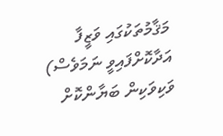މަޤާމުތަކުގައި ވަޒީފާ އަދާކޮށްފައިވީ ނަމަވެސް) ވަކިވަކިން ބަޔާންކޮށް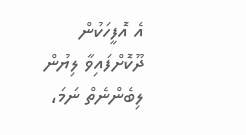އެ އޮފީހަކުން ދޫކޮށްފައިވާ ލިޔުން ލިބެންނެތް ނަމަ،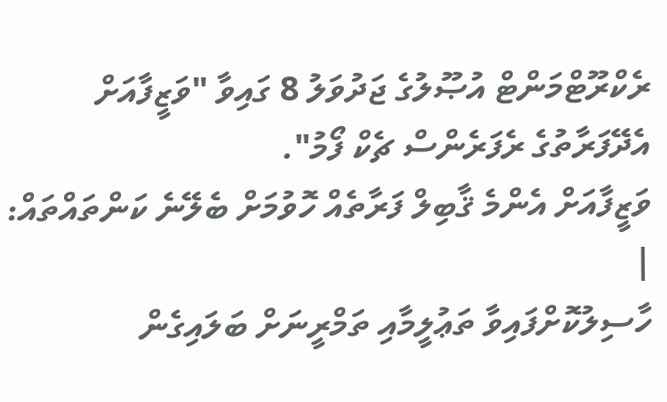ރެކްރޫޓްމަންޓް އުޞޫލުގެ ޖަދުވަލު 8 ގައިވާ "ވަޒީފާއަށް އެދޭފަރާތުގެ ރެފަރެންސް ޗެކް ފޯމު".
ވަޒީފާއަށް އެންމެ ޤާބިލް ފަރާތެއް ހޮވުމަށް ބެލޭނެ ކަންތައްތައް: |
ހާސިލުކޮށްފައިވާ ތަޢުލީމާއި ތަމްރީނަށް ބަލައިގެން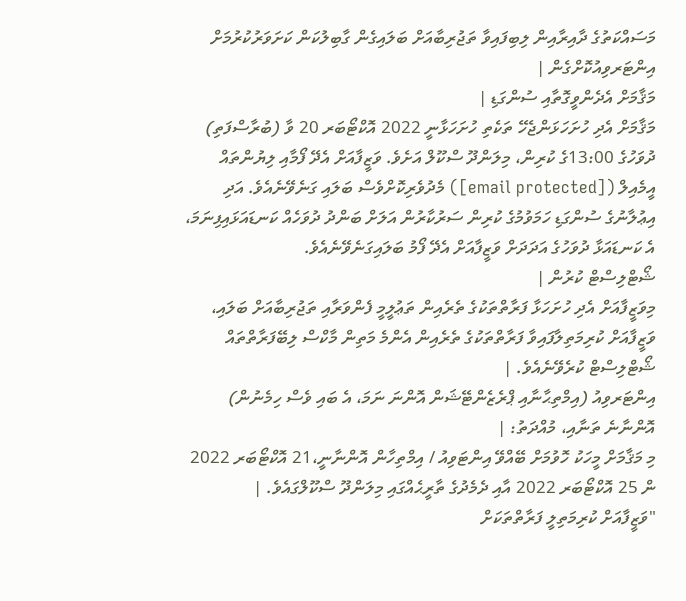މަސައްކަތުގެ ދާއިރާއިން ލިބިފައިވާ ތަޖުރިބާއަށް ބަލައިގެން ގާބިލުކަން ކަށަވަރުކުރުމަށް އިންޓަރވިއުކޮށްގެން |
މަޤާމަށް އެދެންވީގޮތާއި ސުންގަޑި |
މަޤާމަށް އެދި ހުށަހަޅަންޖެހޭ ތަކެތި ހުށަހަޅާނީ 2022 އޮކްޓޯބަރ 20 ވާ (ބުރާސްފަތި) ދުވަހުގެ 13:00ގެ ކުރިން، މިލަންދޫ ސްކޫލް އަށެވެ. ވަޒީފާއަށް އެދޭ ފޯމާއި ލިޔުންތައް އީމެއިލް ([email protected]) މެދުވެރިކޮށްވެސް ބަލައި ގަނެވޭނެއެވެ. އަދި އިޢުލާނުގެ ސުންގަޑި ހަމަވުމުގެ ކުރިން ސަރުކާރުން އަލަށް ބަންދު ދުވަހެއް ކަނޑައަޅައިފިނަމަ، އެ ކަނޑައަޅާ ދުވަހުގެ އަދަދަށް ވަޒީފާއަށް އެދޭ ފޯމު ބަލައިގަނެވޭނެއެވެ.
ޝޯޓްލިސްޓް ކުރުން |
މިވަޒީފާއަށް އެދި ހުށަހަޅާ ފަރާތްތަކުގެ ތެރެއިން ތަޢުލީމީ ފެންވަރާއި ތަޖުރިބާއަށް ބަލައި، ވަޒީފާއަށް ކުރިމަތިލާފައިވާ ފަރާތްތަކުގެ ތެރެއިން އެންމެ މަތިން މާކްސް ލިބޭފަރާތްތައް ޝޯޓްލިސްޓް ކުރެވޭނެއެވެ. |
އިންޓަރވިއު (އިމްތިޙާނާއި ޕްރެޒެންޓޭޝަން އޮންނަ ނަމަ، އެ ބައި ވެސް ހިމެނުން) އޮންނާނެ ތަނާއި، މުއްދަތު: |
މި މަޤާމަށް މީހަކު ހޮވުމަށް ބޭއްވޭ އިންޓަވިއު / އިމްތިހާން އޮންނާނީ،21 އޮކްޓޯބަރ 2022 ން 25 އޮކްޓޯބަރ 2022 އާއި ދެމެދުގެ ތާރީޙެއްގައި މިލަންދޫ ސްކޫލްގައެވެ. |
"ވަޒީފާއަށް ކުރިމަތިލީ ފަރާތްތަކަށް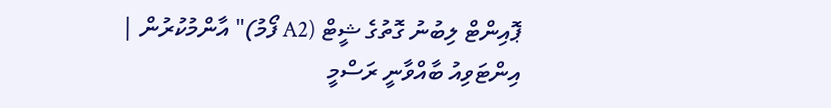ޕޮއިންޓް ލިބުނު ގޮތުގެ ޝީޓް (A2 ފޯމު)" އާންމުކުރުން |
އިންޓަވިއު ބާއްވާނީ ރަސްމީ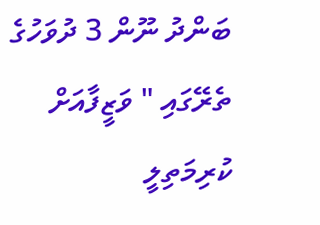ބަންދު ނޫން 3 ދުވަހުގެ ތެރޭގައި " ވަޒީފާއަށް ކުރިމަތިލީ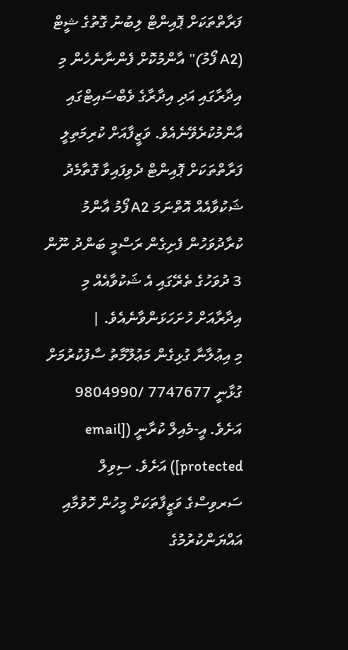ފަރާތްތަކަށް ޕޮއިންޓް ލިބުނު ގޮތުގެ ޝީޓް (A2 ފޯމު)" އާންމުކޮށް ފެންނާނެހެން މި އިދާރާގައި އަދި އިދާރާގެ ވެބްސައިޓްގައި އާންމުކުރެވޭނެއެވެ. ވަޒީފާއަށް ކުރިމަތިލީ ފަރާތްތަކަށް ޕޮއިންޓް ދެވިފައިވާ ގޮތާމެދު ޝަކުވާއެއް އޮތްނަމަ A2 ފޯމު އާންމު ކުރާދުވަހުން ފެށިގެން ރަސްމީ ބަންދު ނޫން 3 ދުވަހުގެ ތެރޭގައި އެ ޝަކުވާއެއް މި އިދާރާއަށް ހުށަހަޅަންވާނެއެވެ. |
މި އިޢުލާނާ ގުޅިގެން މަޢުލޫމާތު ސާފުކުރުމަށް ގުޅާނީ 7747677 /9804990 އަށެވެ. އީ-މެއިލް ކުރާނީ ([email protected]) އަށެވެ. ސިވިލް ސަރވިސްގެ ވަޒީފާތަކަށް މީހުން ހޮވުމާއި އައްޔަންކުރުމުގެ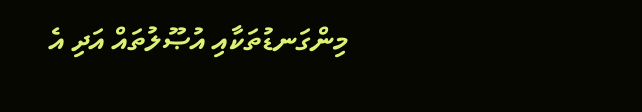މިންގަނޑުތަކާއި އުޞޫލުތައް އަދި އެ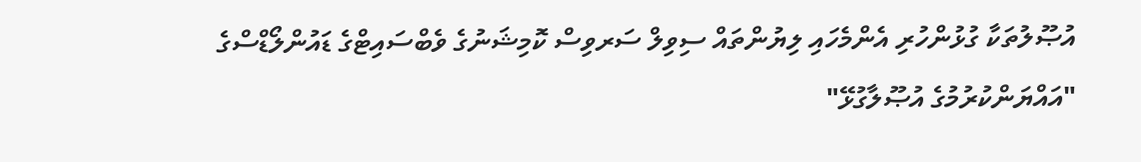އުޞޫލުތަކާ ގުޅުންހުރި އެންމެހައި ލިޔުންތައް ސިވިލް ސަރވިސް ކޮމިޝަނުގެ ވެބްސައިޓްގެ ޑައުންލޯޑްސްގެ "އައްޔަންކުރުމުގެ އުޞޫލާގުޅޭ"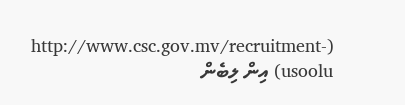(http://www.csc.gov.mv/recruitment-usoolu) އިން ލިބެން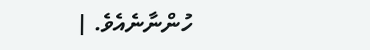ހުންނާނެއެވެ. |